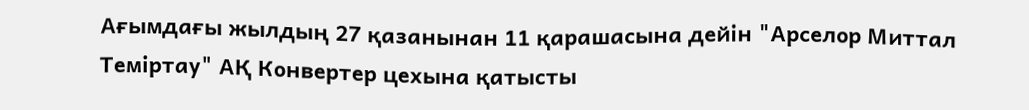Ағымдағы жылдың 27 қазанынан 11 қарашасына дейін "Арселор Миттал Теміртау" АҚ Конвертер цехына қатысты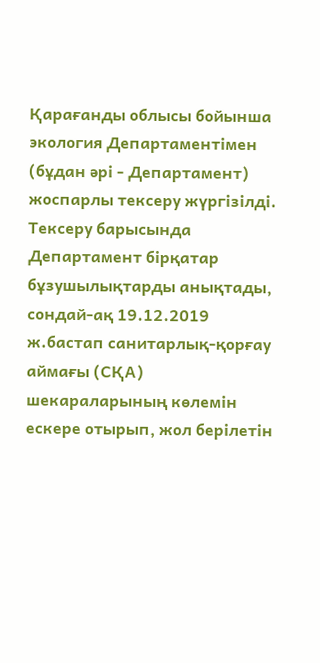Қарағанды облысы бойынша экология Департаментімен (бұдан әрі - Департамент) жоспарлы тексеру жүргізілді.
Тексеру барысында Департамент бірқатар бұзушылықтарды анықтады, сондай-ақ 19.12.2019 ж.бастап санитарлық-қорғау аймағы (СҚА) шекараларының көлемін ескере отырып, жол берілетін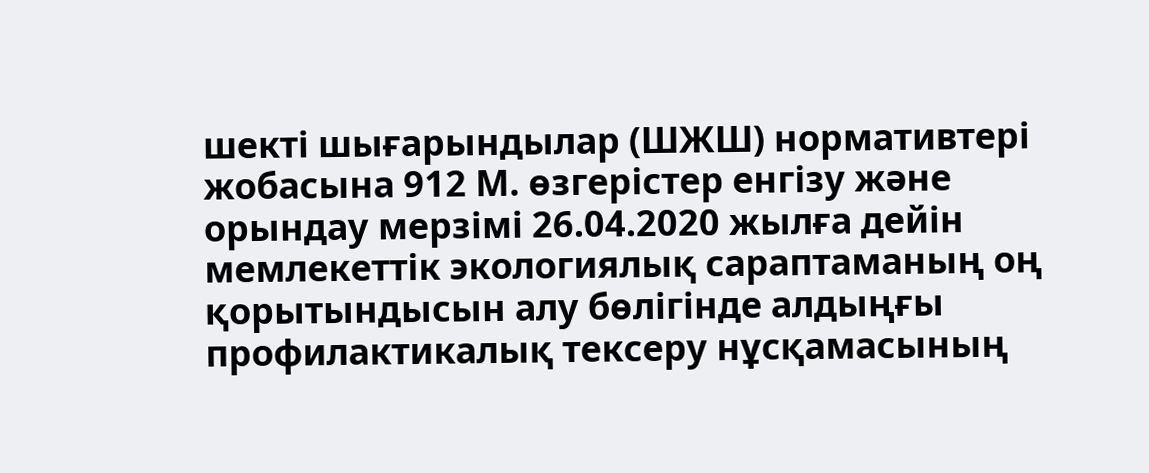шекті шығарындылар (ШЖШ) нормативтері жобасына 912 М. өзгерістер енгізу және орындау мерзімі 26.04.2020 жылға дейін мемлекеттік экологиялық сараптаманың оң қорытындысын алу бөлігінде алдыңғы профилактикалық тексеру нұсқамасының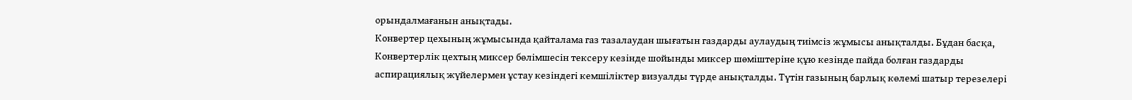орындалмағанын анықтады.
Конвертер цехының жұмысында қайталама газ тазалаудан шығатын газдарды аулаудың тиімсіз жұмысы анықталды. Бұдан басқа, Конвертерлік цехтың миксер бөлімшесін тексеру кезінде шойынды миксер шөміштеріне құю кезінде пайда болған газдарды аспирациялық жүйелермен ұстау кезіндегі кемшіліктер визуалды түрде анықталды. Түтін газының барлық көлемі шатыр терезелері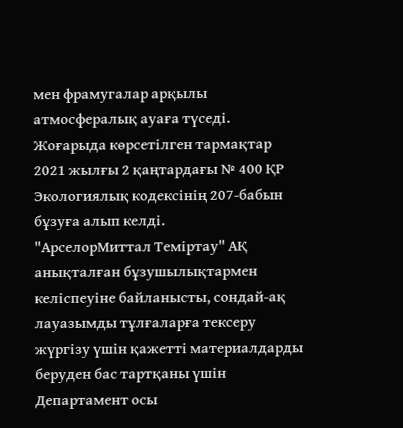мен фрамугалар арқылы атмосфералық ауаға түседі. Жоғарыда көрсетілген тармақтар 2021 жылғы 2 қаңтардағы № 400 ҚР Экологиялық кодексінің 207-бабын бұзуға алып келді.
"АрселорМиттал Теміртау" АҚ анықталған бұзушылықтармен келіспеуіне байланысты, сондай-ақ лауазымды тұлғаларға тексеру жүргізу үшін қажетті материалдарды беруден бас тартқаны үшін Департамент осы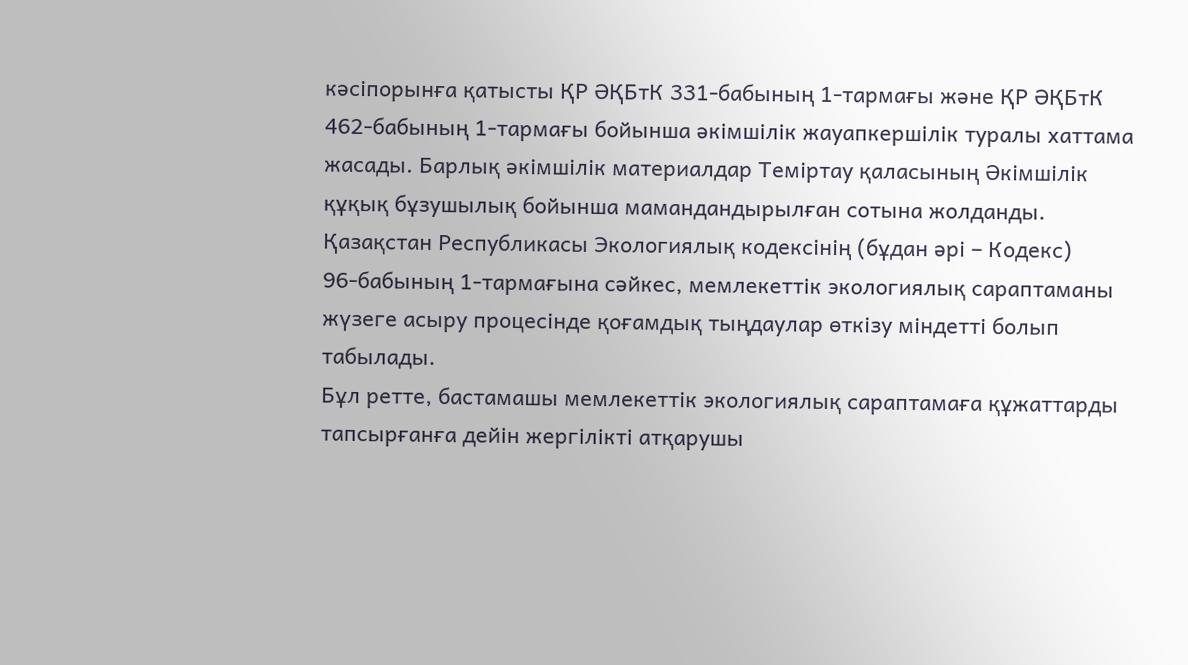кәсіпорынға қатысты ҚР ӘҚБтК 331-бабының 1-тармағы және ҚР ӘҚБтК 462-бабының 1-тармағы бойынша әкімшілік жауапкершілік туралы хаттама жасады. Барлық әкімшілік материалдар Теміртау қаласының Әкімшілік құқық бұзушылық бойынша мамандандырылған сотына жолданды.
Қазақстан Республикасы Экологиялық кодексінің (бұдан әрі – Кодекс)
96-бабының 1-тармағына сәйкес, мемлекеттік экологиялық сараптаманы жүзеге асыру процесінде қоғамдық тыңдаулар өткізу міндетті болып табылады.
Бұл ретте, бастамашы мемлекеттік экологиялық сараптамаға құжаттарды тапсырғанға дейін жергілікті атқарушы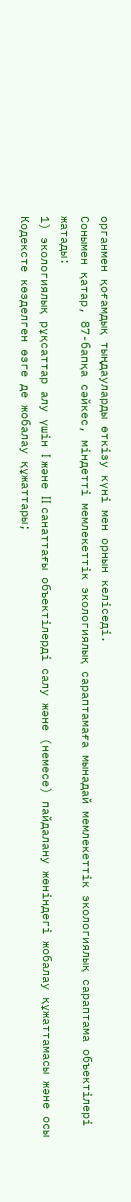органмен қоғамдық тыңдауларды өткізу күні мен орнын келіседі.
Сонымен қатар, 87-бапқа сәйкес, міндетті мемлекеттік экологиялық сараптамаға мынадай мемлекеттік экологиялық сараптама объектілері жатады:
1) экологиялық рұқсаттар алу үшін I және II санаттағы объектілерді салу және (немесе) пайдалану жөніндегі жобалау құжаттамасы және осы Кодексте көзделген өзге де жобалау құжаттары;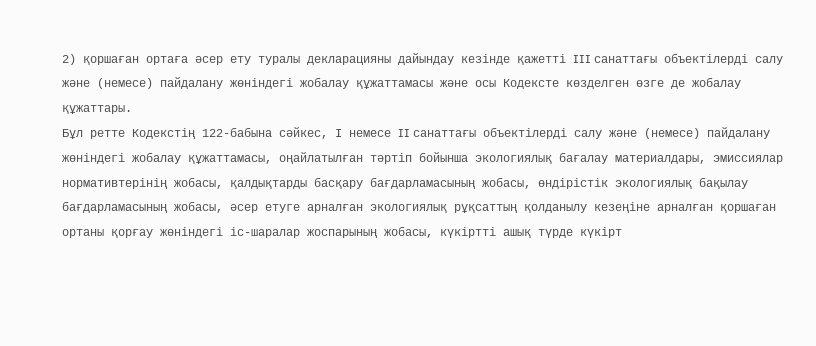2) қоршаған ортаға әсер ету туралы декларацияны дайындау кезінде қажетті III санаттағы объектілерді салу және (немесе) пайдалану жөніндегі жобалау құжаттамасы және осы Кодексте көзделген өзге де жобалау құжаттары.
Бұл ретте Кодекстің 122-бабына сәйкес, І немесе II санаттағы объектілерді салу және (немесе) пайдалану жөніндегі жобалау құжаттамасы, оңайлатылған тәртіп бойынша экологиялық бағалау материалдары, эмиссиялар нормативтерінің жобасы, қалдықтарды басқару бағдарламасының жобасы, өндірістік экологиялық бақылау бағдарламасының жобасы, әсер етуге арналған экологиялық рұқсаттың қолданылу кезеңіне арналған қоршаған ортаны қорғау жөніндегі іс-шаралар жоспарының жобасы, күкіртті ашық түрде күкірт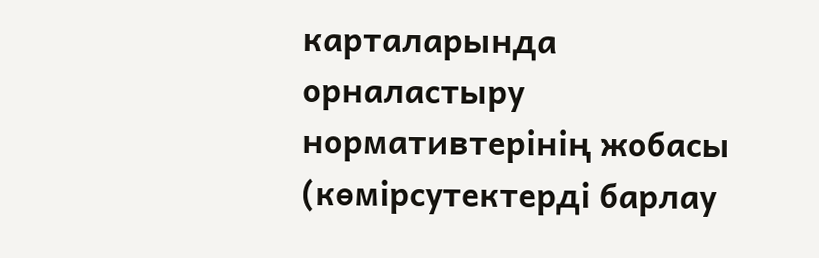карталарында орналастыру нормативтерінің жобасы (көмірсутектерді барлау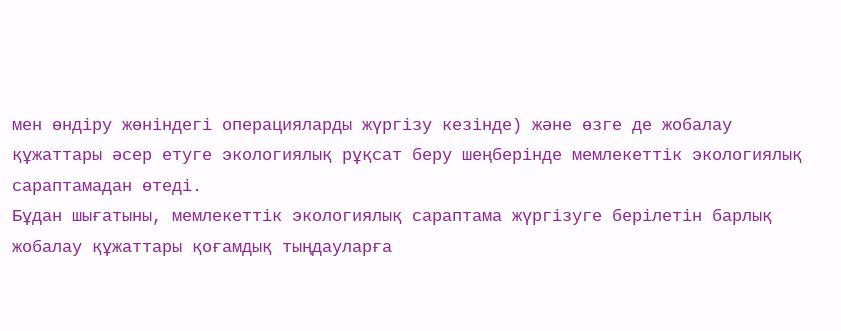мен өндіру жөніндегі операцияларды жүргізу кезінде) және өзге де жобалау құжаттары әсер етуге экологиялық рұқсат беру шеңберінде мемлекеттік экологиялық сараптамадан өтеді.
Бұдан шығатыны, мемлекеттік экологиялық сараптама жүргізуге берілетін барлық жобалау құжаттары қоғамдық тыңдауларға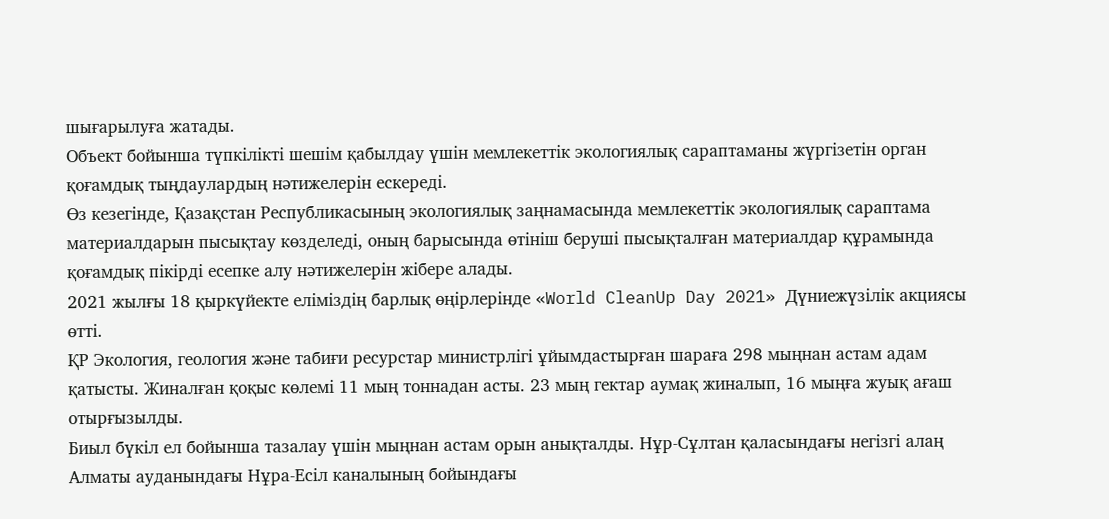шығарылуға жатады.
Объект бойынша түпкілікті шешім қабылдау үшін мемлекеттік экологиялық сараптаманы жүргізетін орган қоғамдық тыңдаулардың нәтижелерін ескереді.
Өз кезегінде, Қазақстан Республикасының экологиялық заңнамасында мемлекеттік экологиялық сараптама материалдарын пысықтау көзделеді, оның барысында өтініш беруші пысықталған материалдар құрамында қоғамдық пікірді есепке алу нәтижелерін жібере алады.
2021 жылғы 18 қыркүйекте еліміздің барлық өңірлерінде «World CleanUp Day 2021» Дүниежүзілік акциясы өтті.
ҚР Экология, геология және табиғи ресурстар министрлігі ұйымдастырған шараға 298 мыңнан астам адам қатысты. Жиналған қоқыс көлемі 11 мың тоннадан асты. 23 мың гектар аумақ жиналып, 16 мыңға жуық ағаш отырғызылды.
Биыл бүкіл ел бойынша тазалау үшін мыңнан астам орын анықталды. Нұр-Сұлтан қаласындағы негізгі алаң Алматы ауданындағы Нұра-Есіл каналының бойындағы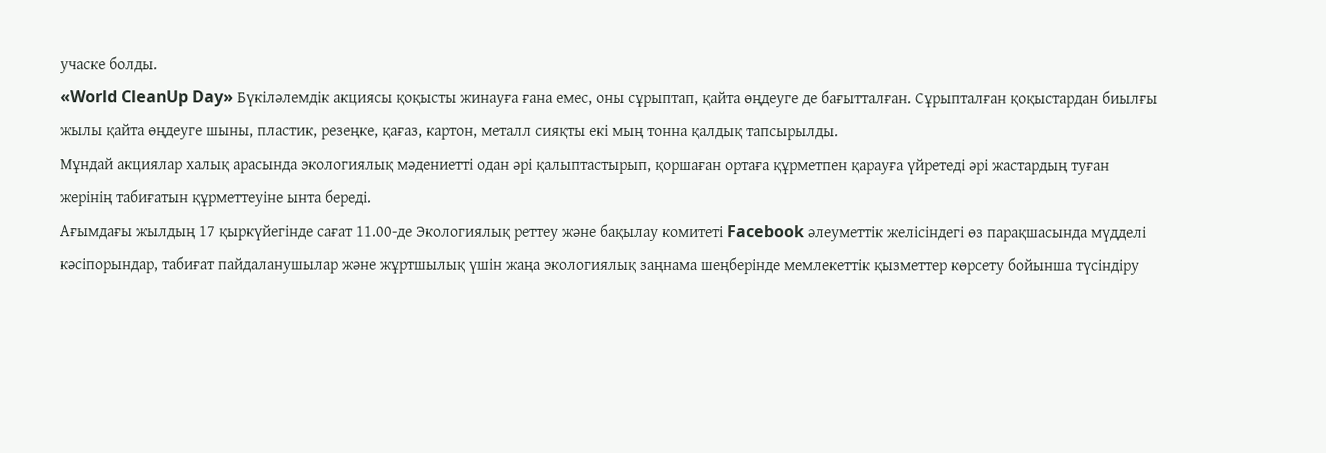учаске болды.
«World CleanUp Day» Бүкіләлемдік акциясы қоқысты жинауға ғана емес, оны сұрыптап, қайта өңдеуге де бағытталған. Сұрыпталған қоқыстардан биылғы жылы қайта өңдеуге шыны, пластик, резеңке, қағаз, картон, металл сияқты екі мың тонна қалдық тапсырылды.
Мұндай акциялар халық арасында экологиялық мәдениетті одан әрі қалыптастырып, қоршаған ортаға құрметпен қарауға үйретеді әрі жастардың туған жерінің табиғатын құрметтеуіне ынта береді.
Ағымдағы жылдың 17 қыркүйегінде сағат 11.00-де Экологиялық реттеу және бақылау комитеті Facebook әлеуметтік желісіндегі өз парақшасында мүдделі кәсіпорындар, табиғат пайдаланушылар және жұртшылық үшін жаңа экологиялық заңнама шеңберінде мемлекеттік қызметтер көрсету бойынша түсіндіру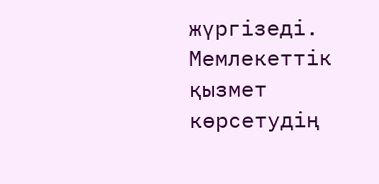жүргізеді.
Мемлекеттік қызмет көрсетудің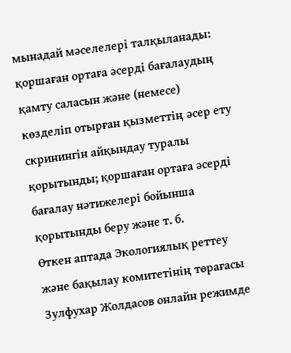мынадай мәселелері талқыланады: қоршаған ортаға әсерді бағалаудың қамту саласын және (немесе) көзделіп отырған қызметтің әсер ету скринингін айқындау туралы қорытынды; қоршаған ортаға әсерді бағалау нәтижелері бойынша қорытынды беру және т. б.
Өткен аптада Экологиялық реттеу және бақылау комитетінің төрағасы Зулфухар Жолдасов онлайн режимде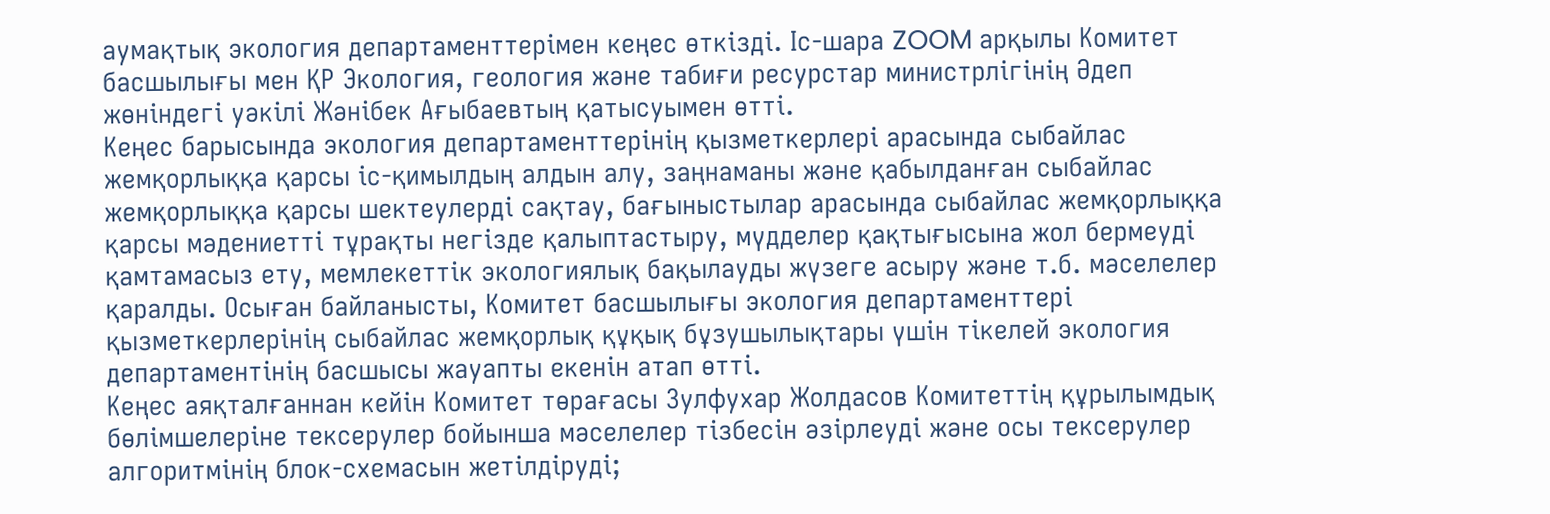аумақтық экология департаменттерімен кеңес өткізді. Іс-шара ZOOM арқылы Комитет басшылығы мен ҚР Экология, геология және табиғи ресурстар министрлігінің Әдеп жөніндегі уәкілі Жәнібек Ағыбаевтың қатысуымен өтті.
Кеңес барысында экология департаменттерінің қызметкерлері арасында сыбайлас жемқорлыққа қарсы іс-қимылдың алдын алу, заңнаманы және қабылданған сыбайлас жемқорлыққа қарсы шектеулерді сақтау, бағыныстылар арасында сыбайлас жемқорлыққа қарсы мәдениетті тұрақты негізде қалыптастыру, мүдделер қақтығысына жол бермеуді қамтамасыз ету, мемлекеттік экологиялық бақылауды жүзеге асыру және т.б. мәселелер қаралды. Осыған байланысты, Комитет басшылығы экология департаменттері қызметкерлерінің сыбайлас жемқорлық құқық бұзушылықтары үшін тікелей экология департаментінің басшысы жауапты екенін атап өтті.
Кеңес аяқталғаннан кейін Комитет төрағасы Зулфухар Жолдасов Комитеттің құрылымдық бөлімшелеріне тексерулер бойынша мәселелер тізбесін әзірлеуді және осы тексерулер алгоритмінің блок-схемасын жетілдіруді;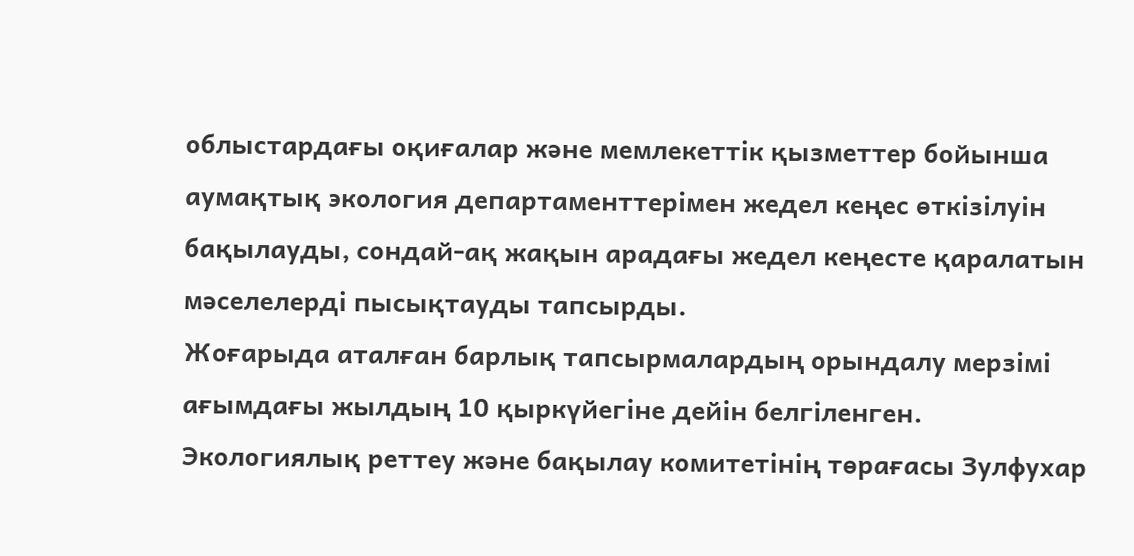облыстардағы оқиғалар және мемлекеттік қызметтер бойынша аумақтық экология департаменттерімен жедел кеңес өткізілуін бақылауды, сондай-ақ жақын арадағы жедел кеңесте қаралатын мәселелерді пысықтауды тапсырды.
Жоғарыда аталған барлық тапсырмалардың орындалу мерзімі ағымдағы жылдың 10 қыркүйегіне дейін белгіленген.
Экологиялық реттеу және бақылау комитетінің төрағасы Зулфухар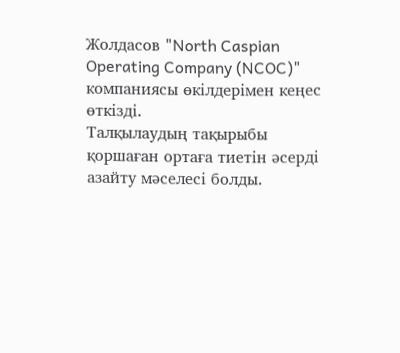Жолдасов "North Caspian Operating Company (NCOC)" компаниясы өкілдерімен кеңес өткізді.
Талқылаудың тақырыбы қоршаған ортаға тиетін әсерді азайту мәселесі болды.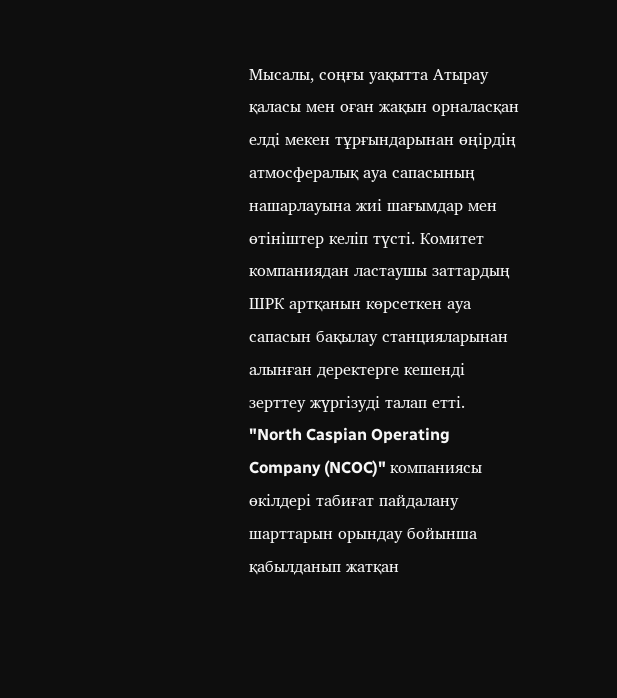Мысалы, соңғы уақытта Атырау қаласы мен оған жақын орналасқан елді мекен тұрғындарынан өңірдің атмосфералық ауа сапасының нашарлауына жиі шағымдар мен өтініштер келіп түсті. Комитет компаниядан ластаушы заттардың ШРК артқанын көрсеткен ауа сапасын бақылау станцияларынан алынған деректерге кешенді зерттеу жүргізуді талап етті.
"North Caspian Operating Company (NCOC)" компаниясы өкілдері табиғат пайдалану шарттарын орындау бойынша қабылданып жатқан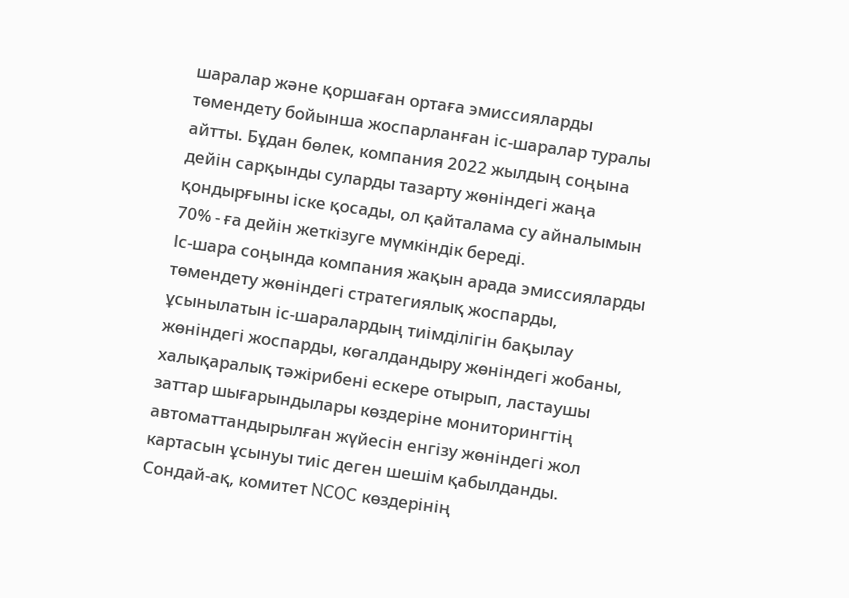шаралар және қоршаған ортаға эмиссияларды төмендету бойынша жоспарланған іс-шаралар туралы айтты. Бұдан бөлек, компания 2022 жылдың соңына дейін сарқынды суларды тазарту жөніндегі жаңа қондырғыны іске қосады, ол қайталама су айналымын 70% - ға дейін жеткізуге мүмкіндік береді.
Іс-шара соңында компания жақын арада эмиссияларды төмендету жөніндегі стратегиялық жоспарды, ұсынылатын іс-шаралардың тиімділігін бақылау жөніндегі жоспарды, көгалдандыру жөніндегі жобаны, халықаралық тәжірибені ескере отырып, ластаушы заттар шығарындылары көздеріне мониторингтің автоматтандырылған жүйесін енгізу жөніндегі жол картасын ұсынуы тиіс деген шешім қабылданды.
Сондай-ақ, комитет NCOC көздерінің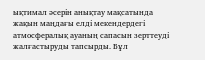ықтимал әсерін анықтау мақсатында жақын маңдағы елді мекендердегі атмосфералық ауаның сапасын зерттеуді жалғастыруды тапсырды. Бұл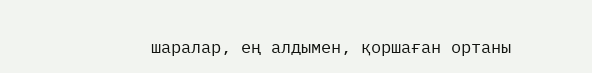шаралар, ең алдымен, қоршаған ортаны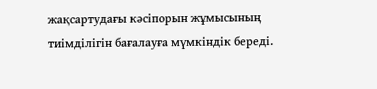жақсартудағы кәсіпорын жұмысының тиімділігін бағалауға мүмкіндік береді.